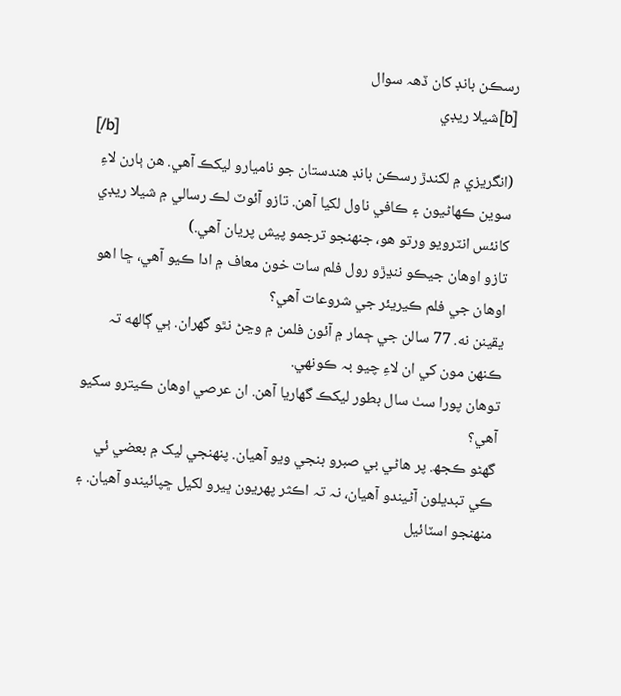رسڪن بانڊ کان ڏھہ سوال
[b]شيلا ريڊي
[/b]
(انگريزي ۾ لکندڙ رسڪن بانڊ هندستان جو ناميارو ليکڪ آهي. هن ٻارن لاءِ سوين ڪهاڻيون ۽ ڪافي ناول لکيا آهن. تازو آئوٽ لڪ رسالي ۾ شيلا ريڊي کانئس انٽرويو ورتو هو، جنهنجو ترجمو پيش پريان آهي.)
تازو اوهان جيڪو ننڍڙو رول فلم سات خون معاف ۾ ادا ڪيو آهي، ڇا اهو اوهان جي فلم ڪيريئر جي شروعات آهي؟
يقينن نه. 77 سالن جي ڄمار ۾ آئون فلمن ۾ وڃڻ نٿو گهران. ٻي ڳالهه تہ ڪنهن مون کي ان لاءِ چيو بہ ڪونهي.
توهان پورا سٺ سال بطور ليکڪ گهاريا آهن. ان عرصي اوهان ڪيترو سکيو آهي؟
گهڻو ڪجھ. پر هاڻي بي صبرو بنجي ويو آهيان. پنهنجي ليک ۾ بعضي ئي ڪي تبديلون آڻيندو آهيان، نہ تہ اڪثر پهريون ڀيرو لکيل ڇپائيندو آهيان. ۽ منهنجو اسٽائيل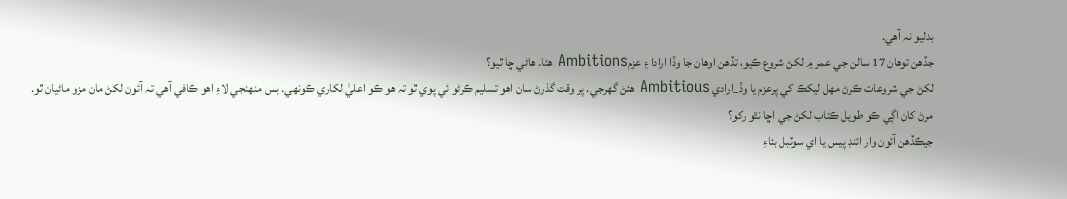بدليو نہ آهي.
جڏهن توهان 17 سالن جي عمر ۾ لکڻ شروع ڪيو، تڏهن اوهان جا وڏا ارادا ۽ عزمAmbitions هئا. هاڻي ڇا ٿيو؟
لکڻ جي شروعات ڪرڻ مهل ليکڪ کي پرعزم يا وڏ_ارادي Ambitious هئڻ گهرجي. پر وقت گذرڻ سان اهو تسليم ڪرڻو ئي پوي ٿو تہ هو ڪو اعليٰ لکاري ڪونهي. بس منهنجي لاءِ اهو ڪافي آهي تہ آئون لکڻ مان مزو ماڻيان ٿو.
مرڻ کان اڳي ڪو طويل ڪتاب لکڻ جي اڇا نٿو رکو؟
جيڪڏهن آئون وار ائنڊ پيس يا اي سوٽبل بئاءِ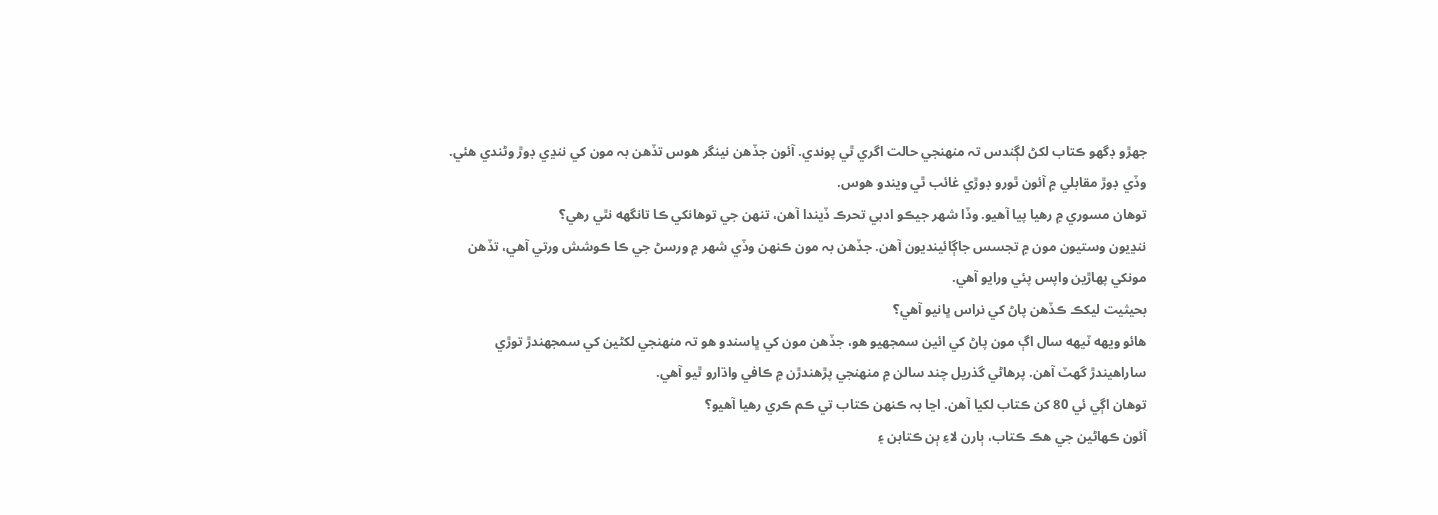جهڙو ڊگهو ڪتاب لکڻ لڳندس تہ منهنجي حالت اگري ٿي پوندي. آئون جڏهن نينگر هوس تڏهن بہ مون کي ننڍي ڊوڙ وڻندي هئي. وڏي ڊوڙ مقابلي ۾ آئون ٿورو ڊوڙي غائب ٿي ويندو هوس.
توهان مسوري ۾ رهيا پيا آهيو. وڏا شهر جيڪو ادبي تحرڪ ڏيندا آهن، تنهن جي توهانکي ڪا تانگهه نٿي رهي؟
ننڍيون وستيون مون ۾ تجسس جاڳائينديون آهن. جڏهن بہ مون ڪنهن وڏي شهر ۾ ورسڻ جي ڪا ڪوشش ورتي آهي، تڏهن مونکي پهاڙين واپس پئي ورايو آهي.
بحيثيت ليکڪ ڪڏهن پاڻ کي نراس ڀانيو آهي؟
هائو ويهه ٽيهه سال اڳ مون پاڻ کي ائين سمجهيو هو، جڏهن مون کي ڀاسندو هو تہ منهنجي لکڻين کي سمجھندڙ توڙي ساراهيندڙ گهٽ آهن. پرهاڻي گذريل چند سالن ۾ منهنجي پڙهندڙن ۾ ڪافي واڌارو ٿيو آهي.
توهان اڳي ئي 80 کن ڪتاب لکيا آهن. اڃا بہ ڪنهن ڪتاب تي ڪم ڪري رهيا آهيو؟
آئون ڪهاڻين جي هڪ ڪتاب، ٻارن لاءِ ٻن ڪتابن ۽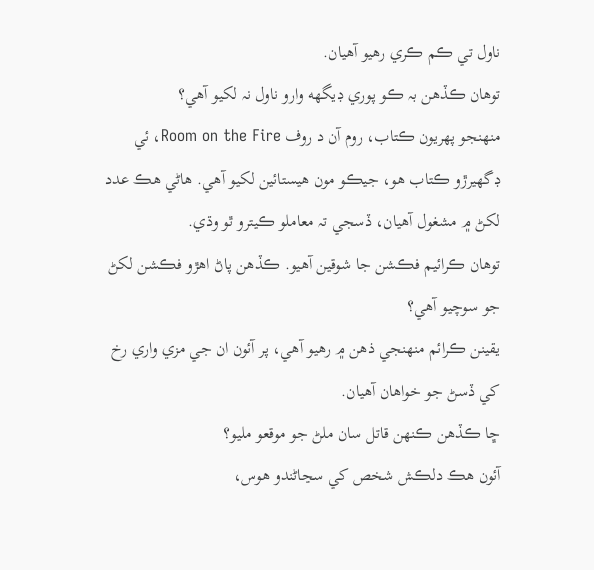ناول تي ڪم ڪري رهيو آهيان.
توهان ڪڏهن بہ ڪو پوري ڊيگهه وارو ناول نہ لکيو آهي؟
منهنجو پهريون ڪتاب، روم آن د روف Room on the Fire، ئي ڊگهيرڙو ڪتاب هو، جيڪو مون هيستائين لکيو آهي. هاڻي هڪ عدد لکڻ ۾ مشغول آهيان، ڏسجي تہ معاملو ڪيترو ٿو وڌي.
توهان ڪرائيم فڪشن جا شوقين آهيو. ڪڏهن پاڻ اهڙو فڪشن لکڻ جو سوچيو آهي؟
يقينن ڪرائم منهنجي ذهن ۾ رهيو آهي، پر آئون ان جي مزي واري رخ کي ڏسڻ جو خواهان آهيان.
ڇا ڪڏهن ڪنهن قاتل سان ملڻ جو موقعو مليو؟
آئون هڪ دلڪش شخص کي سڃاڻندو هوس،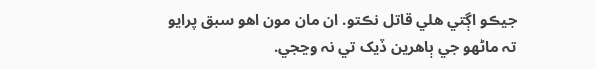جيڪو اڳتي هلي قاتل نڪتو. ان مان مون اهو سبق پرايو تہ ماڻهو جي ٻاهرين ڏيک تي نہ وڃجي.